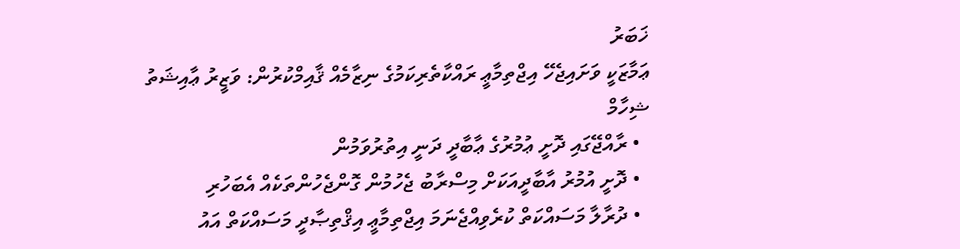ޚަބަރު
ޢަމާޒަކީ ވަށައިޖެހޭ އިޖްތިމާޢީ ރައްކާތެރިކަމުގެ ނިޒާމެއް ޤާއިމްކުރުން: ވަޒީރު ޢާއިޝަތު ޝިހާމް
  • ރާއްޖޭގައި ދޮށީ ޢުމުރުގެ ޢާބާދީ ދަނީ އިތުރުވަމުން
  • ދޮށީ އުމުރު އާބާދީއަކަށް މިސްރާބު ޖެހުމުން ގޮންޖެހުންތަކެއް އެބަހުރި
  • ދުރާލާ މަސައްކަތް ކުރެވިއްޖެނަމަ އިޖްތިމާޢީ އިޤްތިޞާދީ މަސައްކަތް އައު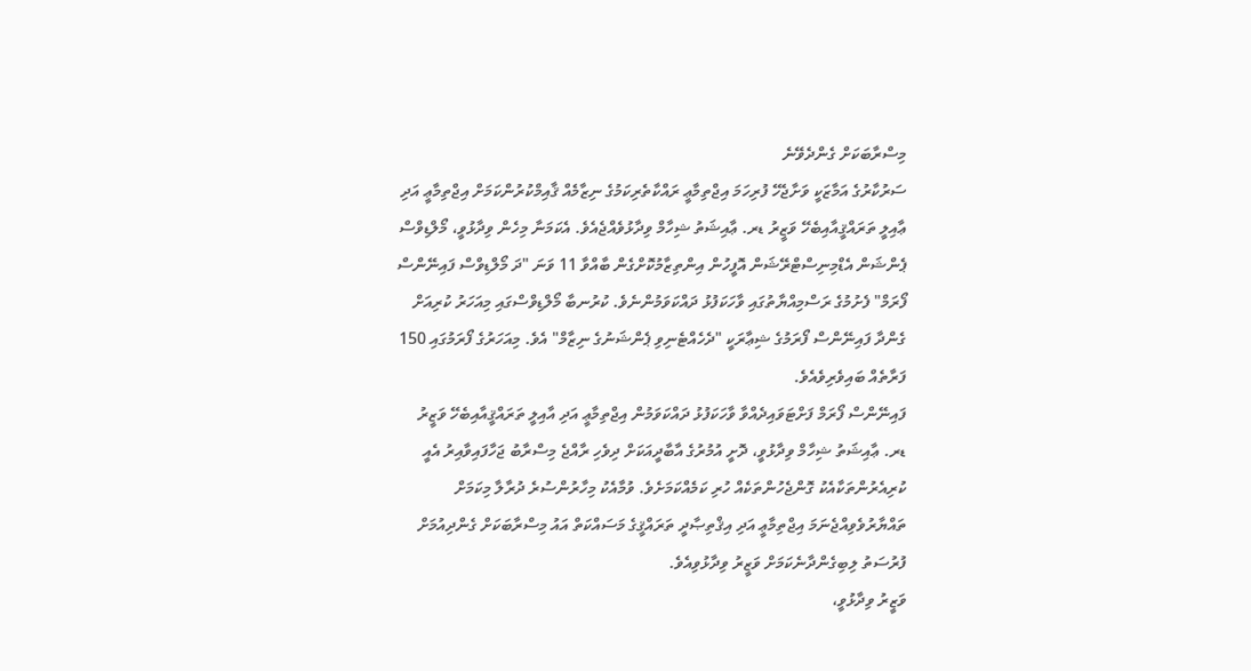މިސްރާބަކަށް ގެންދެވޭނެ
ސަރުކާރުގެ އަމާޒަކީ ވަށާޖެހޭ ފުރިހަމަ އިޖްތިމާޢީ ރައްކާތެރިކަމުގެ ނިޒާމެއް ޤާއިމްކުރުންކަމަށް އިޖްތިމާޢީ އަދި ޢާއިލީ ތަރައްޤީއާއިބެހޭ ވަޒީރު ޑރ. ޢާއިޝަތު ޝިހާމް ވިދާޅުވެއްޖެއެވެ. އެކަމަނާ މިހެން ވިދާޅުވީ، މޯލްޑިވްސް ޕެންޝަން އެޑްމިނިސްޓްރޭޝަން އޮފީހުން އިންތިޒާމުކޮށްގެން ބާއްވާ 11 ވަނަ "ދަ މޯލްޑިވްސް ފައިނޭންސް ފޯރަމް" ފެށުމުގެ ރަސްމިއްޔާތުގައި ވާހަކަފުޅު ދައްކަވަމުންނެވެ. ކުރުނބާ މޯލްޑިވްސްގައި މިއަހަރު ކުރިއަށް ގެންދާ ފައިނޭންސް ފޯރަމުގެ ޝިޢާރަކީ "ދެހެއްޓެނިވި ޕެންޝަނުގެ ނިޒާމް" އެވެ. މިއަހަރުގެ ފޯރަމުގައި 150 ފަރާތެއް ބައިވެރިވެއެވެ.
ފައިނޭންސް ފޯރަމް ފަށްޓަވައިދެއްވާ ވާހަކަފުޅު ދައްކަވަމުން އިޖްތިމާޢީ އަދި އާއިލީ ތަރައްޤީއާއިބެހޭ ވަޒީރު ޑރ. ޢާއިޝަތު ޝިހާމް ވިދާޅުވީ، ދޮށީ އުމުރުގެ އާބާދީއަކަށް ދިވެހި ރާއްޖެ މިސްރާބު ޖަހާފައިވާއިރު އެއީ ކުރިއެރުންތަކާއެކު ގޮންޖެހުންތަކެއް ހުރި ކަމެއްކަމަށެވެ. ވުމާއެކު މިހާރުންސުރެ ދުރާލާ މިކަމަށް ތައްޔާރުވެވިއްޖެނަމަ އިޖްތިމާޢީ އަދި އިޤްތިޞާދީ ތަރައްޤީގެ މަސައްކަތް އައު މިސްރާބަކަށް ގެންދިއުމަށް ފުރުސަތު ލިބިގެންދާނެކަމަށް ވަޒީރު ވިދާޅުވިއެވެ.
ވަޒީރު ވިދާޅުވީ،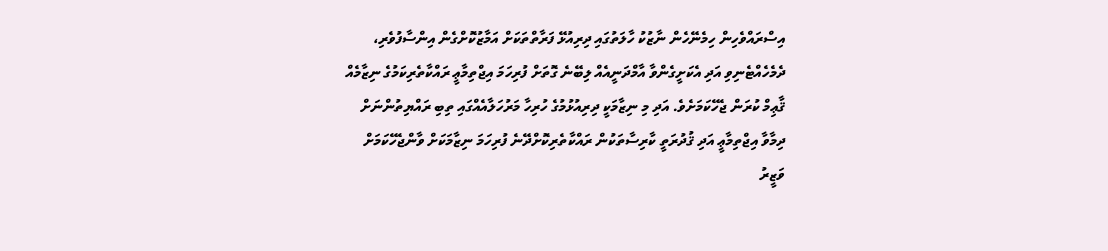އިސްރައްވެހިން ހިމެނޭހެން ނާޒުކު ހާލަތުގައި ދިރިއުޅޭ ފަރާތްތަކަށް އަމާޒުކޮށްގެން އިންސާފުވެރި، ދެމެހެއްޓެނިވި އަދި އެކަށީގެންވާ އާމްދަނީއެއް ލިބޭނެ ގޮތަށް ފުރިހަމަ އިޖްތިމާޢީ ރައްކާތެރިކަމުގެ ނިޒާމެއް ޤާޢިމް ކުރަން ޖެހޭކަމަށެވެ. އަދި މި ނިޒާމަކީ ދިރިއުޅުމުގެ ހުރިހާ މަރުހަލާއެއްގައި ތިބި ރައްޔިތުންނަށް ދިމާވާ އިޖްތިމާޢީ އަދި ޤުދުރަތީ ކާރިސާތަކުން ރައްކާތެރިކޮށްދޭނެ ފުރިހަމަ ނިޒާމަކަށް ވާންޖެހޭކަމަށް ވަޒީރު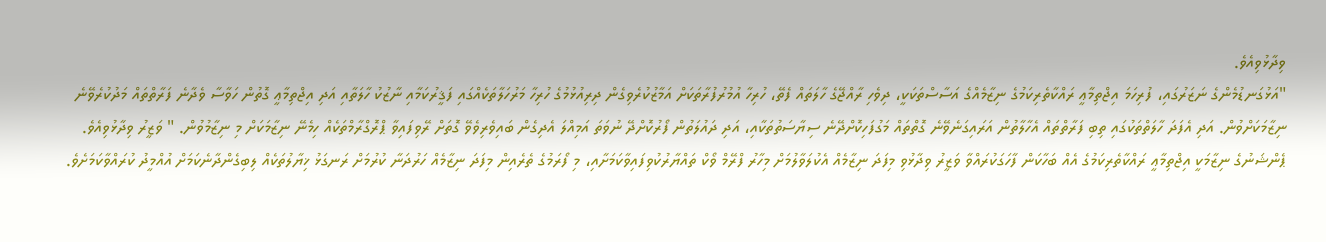ވިދާޅުވިއެވެ.
"އަޅުގަނޑުމެންގެ ނަޒަރުގައި، ފުރިހަމަ އިޖްތިމާޢީ ރައްކާތެރިކަމުގެ ނިޒާމެއްގެ އަސާސްތަކަކީ، ދިވެހި ރާއްޖޭގެ ހާލަތައް ފެތޭ، ހުރިހާ އުމުރުފުރާތަކަށް އަމާޒުކުރެވިގެން ދިރިއުޅުމުގެ ހުރިހާ މަރުހަލާތަކެއްގައި ފަޤީރުކަމާއި ނާޒުކު ހާލަތާއި އަދި އިޖްތިމާޢީ ގޮތުން ހަވާސާ ވެދާނެ ފަރާތްތައް މަދުކުރެވޭނެ ނިޒާމަކަށްވުން. އަދި އެފަދަ ހާލަތްތަކުގައި ތިބި ފަރާތްތައް އެހާލާތުން އަރައިގަނެވޭނެ ގޮތްތައް މަގުފަހިކޮށްދޭނެ ސިޔާސަތުތަކާއި، އަދި ދައުލަތުން ފޯރުކޮށްދޭ ނުވަތަ އަމިއްލަ އެދިގެން ބައިވެރިވެވޭ ގޮތަށް ރޭވިފައިވާ ޕްރޮގްރާމްތަކެއް ހިމެނޭ ނިޒާމަކަށް މި ނިޒާމުވުން. " ވަޒީރު ވިދާޅުވިއެވެ.
ޕެންޝަނުގެ ނިޒާމަކީ އިޖްތިމާޢީ ރައްކާތެރިކަމުގެ އެއް ބަހާކަން ފާހަގަކުރައްވާ ވަޒީރު ވިދާޅުވި މިފަދަ ނިޒާމެއް އެކުލަވާލުމަށް މިހާރު ފްރޭމް ވޯކް ތައްޔާރުކުވިފައިވާކަމަށާއި، މި ފޯރަމުގެ ތެރެއިން މިފަދަ ނިޒާމެއް ހަރުދަނާ ކުރުމަށް ރަނގަޅު ޚިޔާލުތަކެއް ލިބިގެންދާނެކަމަށް އުއްމީދު ކުރައްވާކަމަށެވެ.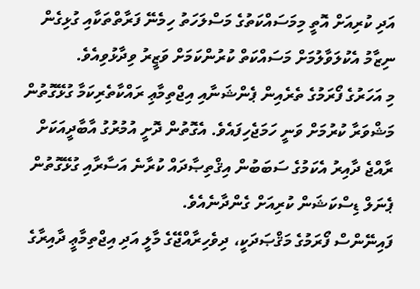އަދި ކުރިއަށް އޮތީ މިމަސައްކަތުގެ މަސްލަހަތު ހިމެނޭ ފަރާތްތަކާއި ގުޅިގެން ނިޒާމު އެކުލަވާލުމަށް މަސައްކަތް ކުރުންކަމަށް ވަޒީރު ވިދާޅުވިއެވެ.
މި އަހަރުގެ ފޯރަމުގެ ތެރެއިން ޕެންޝަނާއި އިޖްތިމާޢި ރައްކާތެރިކަމާ ގުޅޭގޮތުން މަޝްވަރާ ކުރުމަށް ވަނީ ހަމަޖެހިފައެވެ. އެގޮތުން ދޮށީ އުމުރުގު އާބާދީއަކަށް ރާއްޖެ ދާއިރު އެކަމުގެ ސަބަބުން އިޤްތިޞާދައް ކުރާނެ އަސާރާއި ގުޅޭގޮތުން ޕެނަލް ޑިސްކަޝަން ކުރިއަށް ގެންދާނެއެވެ.
ފައިނޭންސް ފޯރަމުގެ މަޤްޞަދަކީ، ދިވެހިރާއްޖޭގެ މާލީ އަދި އިޖްތިމާޢީ ދާއިރާގެ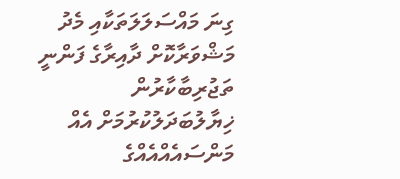ގިނަ މައްސަލަލަތަކާއި މެދު މަޝްވަރާކޮށް ދާއިރާގެ ފަންނީ ތަޖުރިބާކާރުން ޚިޔާލުބަދަލުކުރުމަށް އެއް މަންސައެއްއެއްގެ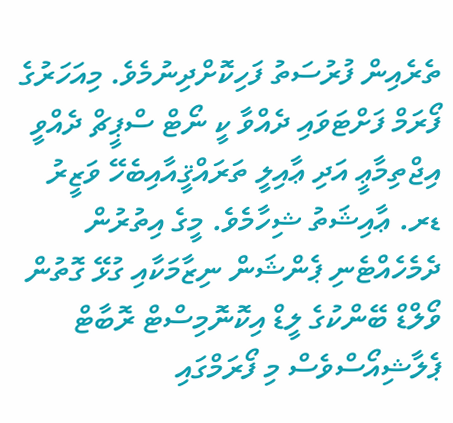ތެރެއިން ފުރުސަތު ފަހިކޮށްދިނުމެވެ. މިއަހަރުގެ ފޯރަމް ފަށްޓަވައި ދެއްވާ ކީ ނޯޓް ސްޕީޗް ދެއްވީ އިޖްތިމާޢީ އަދި ޢާއިލީ ތަރައްޤީއާއިބެހޭ ވަޒީރު ޑރ. ޢާއިޝަތު ޝިހާމެވެ. މީގެ އިތުރުން ދެމެހެއްޓެނި ޕެންޝަން ނިޒާމަކާއި ގުޅޭ ގޮތުން ވޯލްޑް ބޭންކުގެ ލީޑް އިކޮނޮމިސްޓް ރޮބާޓް ޕެލާޝިއޯސްވެސް މި ފޯރަމްގައި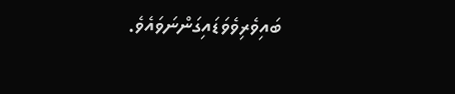ބައިވެރިވެވަޑައިގަންނަވައެވެ.